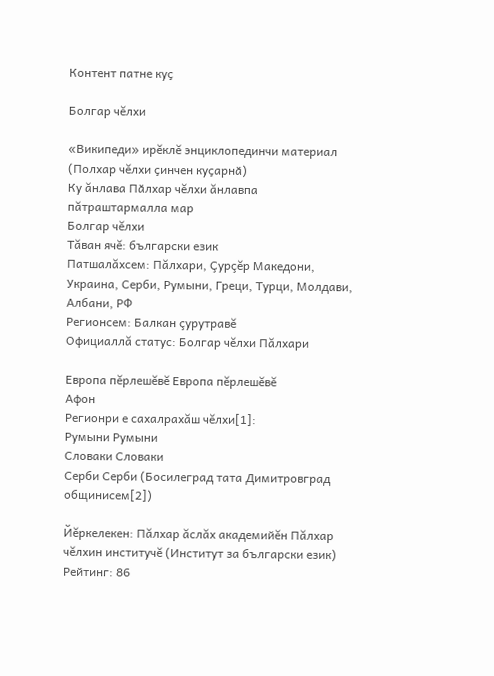Контент патне куҫ

Болгaр чĕлхи

«Википеди» ирĕклĕ энциклопединчи материал
(Полхар чĕлхи ҫинчен куҫарнӑ)
Ку ăнлава Пӑлхар чĕлхи ăнлавпа пăтраштармалла мар
Болгар чĕлхи
Тăван ячĕ: български език
Патшалăхсем: Пăлхари, Çурçĕр Македони, Украина, Серби, Румыни, Греци, Турци, Молдави, Албани, РФ
Регионсем: Балкан çурутравĕ
Официаллă статус: Болгaр чĕлхи Пăлхари

Европа пĕрлешĕвĕ Европа пĕрлешĕвĕ
Афон
Регионри е сахалрахăш чĕлхи[1]:
Румыни Румыни
Словаки Словаки
Серби Серби (Босилеград тата Димитровград общинисем[2])

Йĕркелекен: Пăлхар ăслăх академийĕн Пăлхар чĕлхин институчĕ (Институт за български език)
Рейтинг: 86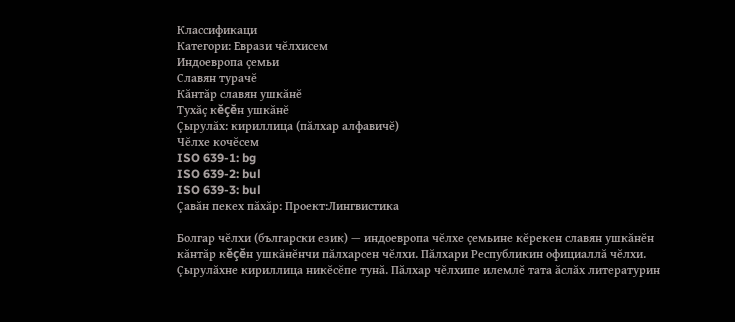Классификаци
Категори: Еврази чĕлхисем
Индоевропа çемьи
Славян турачĕ
Кăнтăр славян ушкăнĕ
Тухăç кĕçĕн ушкăнĕ
Çырулăх: кириллица (пăлхар алфавичĕ)
Чĕлхе кочĕсем
ISO 639-1: bg
ISO 639-2: bul
ISO 639-3: bul
Çавăн пекех пăхăр: Проект:Лингвистика

Болгар чĕлхи (български език) — индоевропа чĕлхе çемьине кĕрекен славян ушкăнĕн кăнтăр кĕçĕн ушкăнĕнчи пăлхарсен чĕлхи. Пăлхари Республикин официаллă чĕлхи. Çырулăхне кириллица никĕсĕпе тунă. Пăлхар чĕлхипе илемлĕ тата ăслăх литературин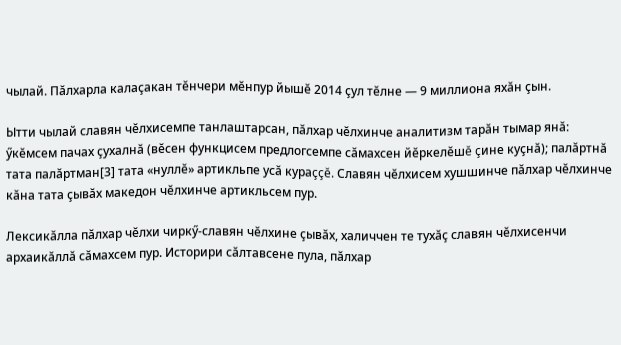чылай. Пăлхарла калаçакан тĕнчери мĕнпур йышĕ 2014 çул тĕлне — 9 миллиона яхăн çын.

Ытти чылай славян чĕлхисемпе танлаштарсан, пăлхар чĕлхинче аналитизм тарăн тымар янă: ӳкĕмсем пачах çухалнă (вĕсен функцисем предлогсемпе сăмахсен йĕркелĕшĕ çине куçнă); палăртнă тата палăртман[3] тата «нуллĕ» артикльпе усă кураççĕ. Славян чĕлхисем хушшинче пăлхар чĕлхинче кăна тата çывăх македон чĕлхинче артикльсем пур.

Лексикăлла пăлхар чĕлхи чиркӳ-славян чĕлхине çывăх, халиччен те тухăç славян чĕлхисенчи архаикăллă сăмахсем пур. Историри сăлтавсене пула, пăлхар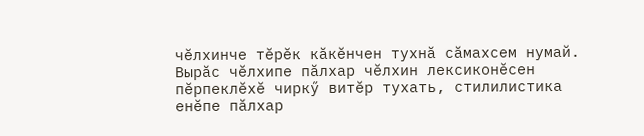чĕлхинче тĕрĕк кăкĕнчен тухнă сăмахсем нумай. Вырăс чĕлхипе пăлхар чĕлхин лексиконĕсен пĕрпеклĕхĕ чиркӳ витĕр тухать, стилилистика енĕпе пăлхар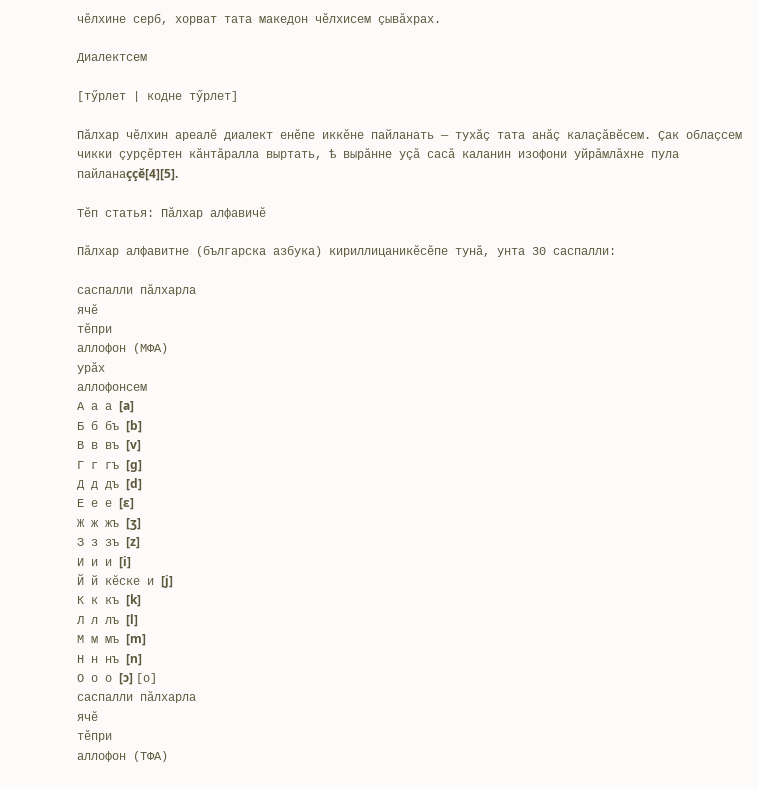чĕлхине серб, хорват тата македон чĕлхисем çывăхрах.

Диалектсем

[тӳрлет | кодне тӳрлет]

Пăлхар чĕлхин ареалĕ диалект енĕпе иккĕне пайланать — тухăç тата анăç калаçăвĕсем. Çак облаçсем чикки çурçĕртен кăнтăралла выртать, ѣ вырăнне уçă сасă каланин изофони уйрăмлăхне пула пайланаççĕ[4][5].

Тĕп статья: Пăлхар алфавичĕ

Пăлхар алфавитне (българска азбука) кириллицаникĕсĕпе тунă, унта 30 саспалли:

саспалли пăлхарла
ячĕ
тĕпри
аллофон (МФА)
урăх
аллофонсем
А а а [a]
Б б бъ [b]
В в въ [v]
Г г гъ [g]
Д д дъ [d]
Е е е [ɛ]
Ж ж жъ [ʒ]
З з зъ [z]
И и и [i]
Й й кĕске и [j]
К к къ [k]
Л л лъ [l]
М м мъ [m]
Н н нъ [n]
О о о [ɔ] [о]
саспалли пăлхарла
ячĕ
тĕпри
аллофон (ТФА)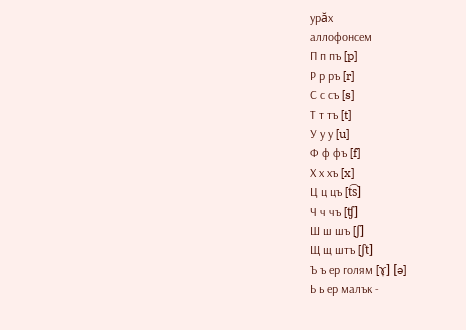урăх
аллофонсем
П п пъ [p]
Р р ръ [r]
С с съ [s]
Т т тъ [t]
У у у [u]
Ф ф фъ [f]
Х х хъ [x]
Ц ц цъ [t͡s]
Ч ч чъ [ʧ]
Ш ш шъ [ʃ]
Щ щ штъ [ʃt]
Ъ ъ ер голям [ɤ̞] [ə]
Ь ь ер малък -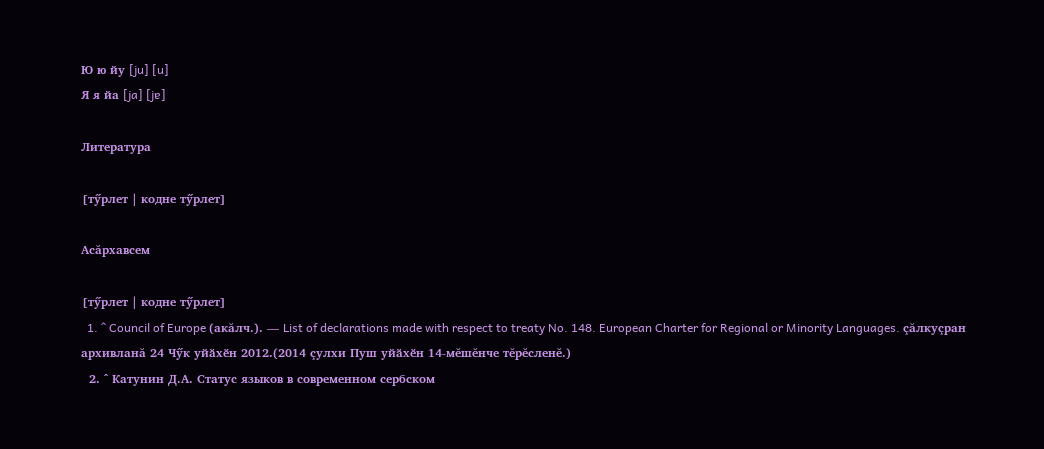Ю ю йу [ju] [u]
Я я йа [ja] [jɐ]

Литература

[тӳрлет | кодне тӳрлет]

Асăрхавсем

[тӳрлет | кодне тӳрлет]
  1. ^ Council of Europe (акăлч.). — List of declarations made with respect to treaty No. 148. European Charter for Regional or Minority Languages. çăлкуçран архивланă 24 Чӳк уйӑхӗн 2012.(2014 çулхи Пуш уйӑхӗн 14-мĕшĕнче тĕрĕсленĕ.)
  2. ^ Катунин Д.А. Статус языков в современном сербском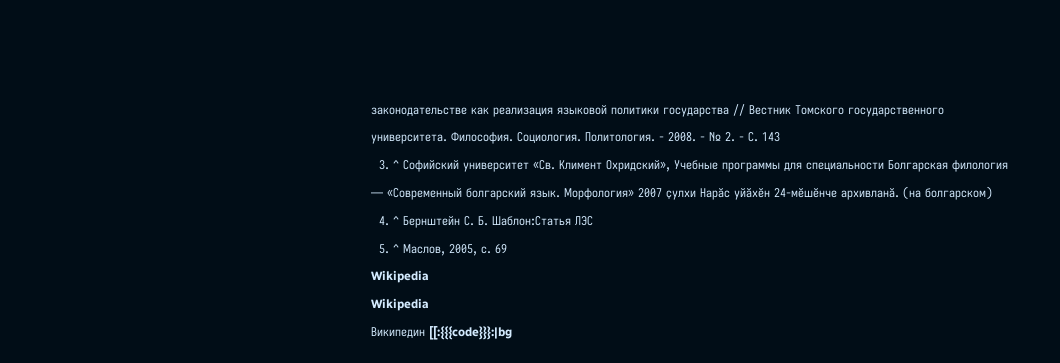законодательстве как реализация языковой политики государства // Вестник Томского государственного университета. Философия. Социология. Политология. - 2008. - № 2. - С. 143
  3. ^ Софийский университет «Св. Климент Охридский», Учебные программы для специальности Болгарская филология — «Современный болгарский язык. Морфология» 2007 ҫулхи Нарӑс уйӑхӗн 24-мӗшӗнче архивланӑ. (на болгарском)
  4. ^ Бернштейн С. Б. Шаблон:Статья ЛЭС
  5. ^ Маслов, 2005, с. 69
Wikipedia
Wikipedia
Википедин [[:{{{code}}}:|bg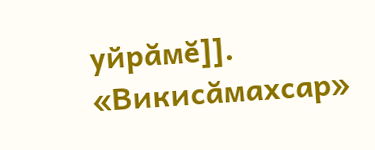уйрăмĕ]].
«Викисăмахсар»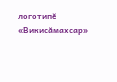логотипĕ
«Викисăмахсар»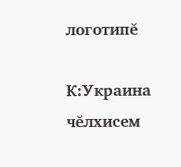логотипĕ

К:Украина чĕлхисем